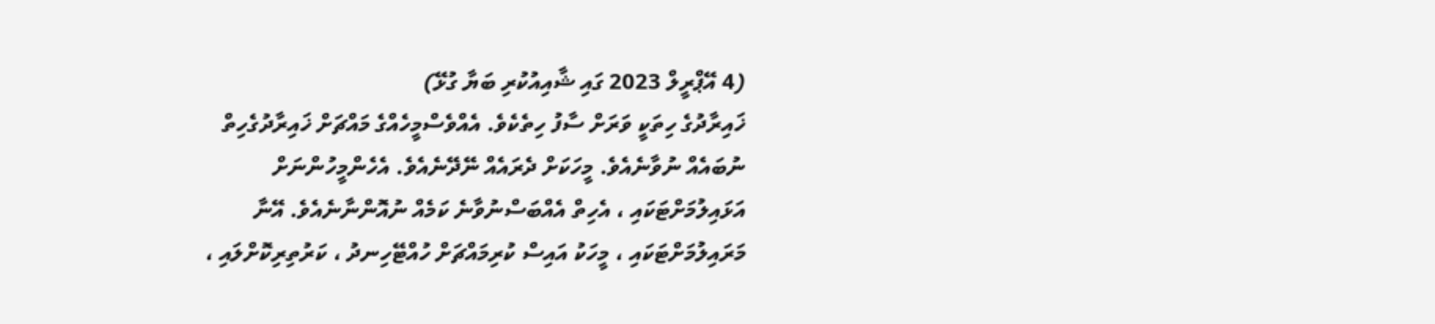(4 އޭޕްރީލް 2023 ގައި ޝާއިއުކުރި ބަޔާ ގުޅޭ)
ޚައިރާދުގެ ހިތަކީ ވަރަށް ސާފު ހިތެކެވެ. އެއްވެސްމީހެއްގެ މައްޗަށް ޚައިރާދުގެހިތް ނުބައެއް ނުވާނެއެވެ. މީހަކަށް ދެރައެއް ނޭދޭނެއެވެ. އެހެންމީހުންނަށް އަޅައިލުމަށްޓަކައި ، އެހިތް އެއްބަސްނުވާނެ ކަމެއް ނުއޮންނާނެއެވެ. އޭނާ މަރައިލުމަށްޓަކައި ، މީހަކު އައިސް ކުރިމައްޗަށް ހުއްޓޭހިނދު ، ކަރުތިރިކޮށްލައި ،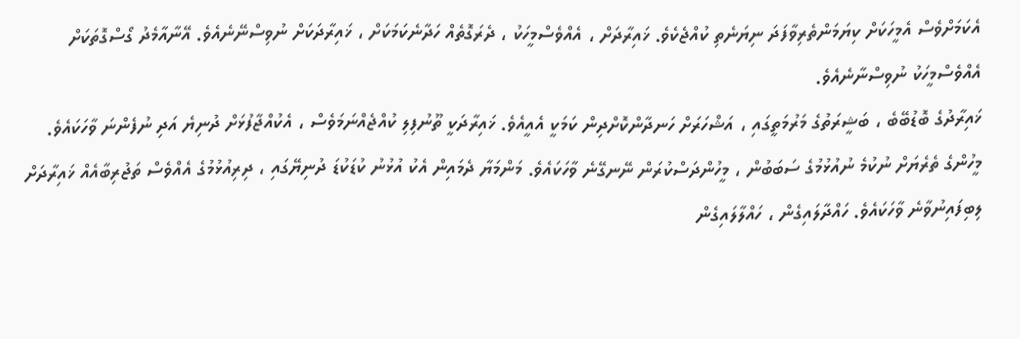އެކަމަށްވެސް އެމީހަކަށް ކިޔަމަންތެރިވާފަދަ ނިޔަނެތި ކުއްޖެކެވެ. ޚައިރާދަށް ، އެއްވެސްމީހަކު ، ދެރަގޮތެއް ހަދާނެކަމަކަށް ، ޚައިރާދަކަށް ނުވިސްނޭނެއެވެ. އޭނާއާމެދު ގޯސްގޮތަކަށް އެއްވެސްމީހަކު ނުވިސްނާނެއެވެ.
ޚައިރާދުގެ ބޮޑުބޭބެ ، ބަޝީރަތުގެ މަރުމަތީގައި ، އަޝްހަރަށް ހަނދާންކޮށްދިން ކަމަކީ އެއީއެވެ. ޚައިރާދަކީ ތޫނުފިލި ކުއްޖެއްނަމަވެސް ، އެކުއްޖާފުޅަށް ދުނިޔެ އަދި ނުފެންނަ ވާހަކައެވެ. މީހުންގެ ތެރެޔަށް ނުކުމެ ނުއުޅުމުގެ ސަބަބުން ، މީހުންދަސްކުރަން ނޭނގޭނެ ވާހަކައެވެ. މަންމަޔާ ދެމައިން އެކު އުޅުނު ކުޑަކުޑަ ދުނިޔޭގައި ، ދިރިއުޅުމުގެ އެއްވެސް ތަޖުރިބާއެއް ޚައިރާދަށް ލިބިފައިނުވާނެ ވާހަކައެވެ. ހައްދާލައިގެން ، ހައްލާލައިގެން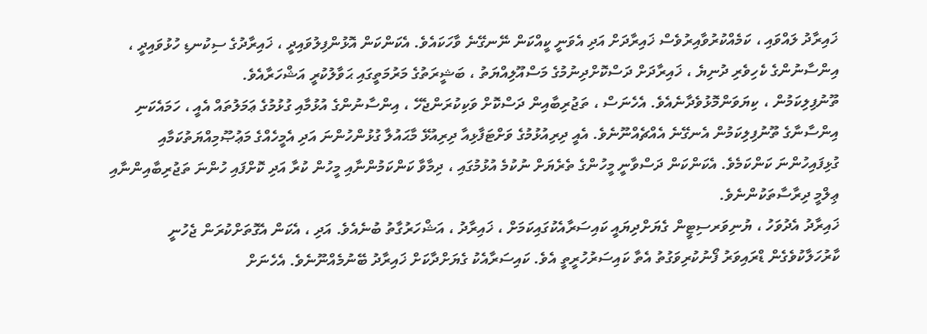ޚައިރާދު ލައްވައި ، ކަމެއްކުރުވާއިރުވެސް ޚައިރާދަށް އަދި އެވަނީ ކީއްކަން ނޭނގޭނެ ވާހަކައެވެ. އެކަންކަން އޮޅުންފިލުވައިދީ ، ޚައިރާދުގެ ސިކުނޑި ހުޅުވައިދީ ، އިންސާނުންގެ ކެހިވެރި ދުނިޔެ ، ޚައިރާދަށް ދަސްކޮށްދިނުމުގެ މަސްއޫލިއްޔަތު ، ބަޝީރަތުގެ މަރުމަތީގައި ޙަވާލުކުރީ އަޝްހަރާއެވެ.
ތޫނުފިލިކަމުން ، ކިޔަވަންމޮޅުވެދާނެއެވެ. އެހެނަސް ، ތަޖުރިބާއިން ދަސްކޮށް ވަކިކުރަންޖެހޭ ، އިންސާނުންގެ އުޅުމާއި ގުޅުމުގެ ޢަމަލުތައް އެއީ ، ހަމައެކަނި އިންސާނާގެ ތޫނުފިލިކަމުން އެނގޭނެ އެއްޗެއްނޫނެވެ. އެއީ ދިރިއުޅުމުގެ ވަށްޓަފާޅިއާ ދިރިއުޅޭ މާޙައުލާ ގުޅުންހުންނަ އަދި އެމީހެއްގެ މަޢުޞޫމިއްޔަތުކަމާއި ގުޅިފައިހުންނަ ކަންކަމެވެ. އެކަންކަން ދަސްވާނީ މީހުންގެ ތެރެޔަށް ނުކުމެ އުޅުމުގައި ، ދިމާވާ ކަންކަމުންނާއި މީހުން ކުރާ އަދި ކޮށްފައި ހުންނަ ތަޖުރިބާއިންނާއި ޢިލްމީ ދިރާސާތަކުންނެވެ.
ޚައިރާދު އެދުވަހު ، ޔުނިވަރސިޓީން ގެޔަށްދިޔައީ ކައިސަރާއެކުގައިކަމަށް ، ޚައިރާދު ، އަޝްހަރުގާތު ބުނެއެވެ. އަދި ، އެކަން އެގޮތަށްކުރަން ޖެހުނީ ކާރުހަލާކުވެގެން ޑްރައިވަރު ފޯނުކުރިވަގުތު އެތާ ކައިސަރުހުރީތީ އެވެ. ކައިސަރާއެކު ގެޔަށްދާކަށް ޚައިރާދު ބޭނުމެއްނޫނެވެ. އެހެނަށް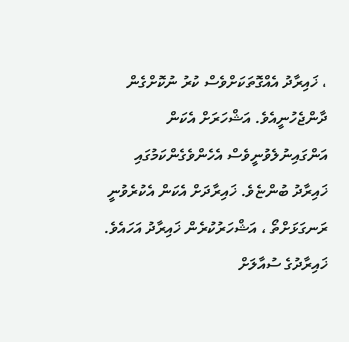، ޚައިރާދު އެއްގޮތަކަށްވެސް ކުރު ނުކޮށްގެން ދާންޖެހުނީއެވެ. އަޝްހަރަށް އެކަން އަންގައިނުލެވުނީވެސް އެހެންވެގެންކަމުގައި ޚައިރާދު ބުންޏެވެ. ޚައިރާދަށް އެކަން އެކުރެވުނީ ރަނގަޅަށްތޯ ، އަޝްހަރުކުރެން ޚައިރާދު އަހައެވެ. ޚައިރާދުގެ ސުއާލަށް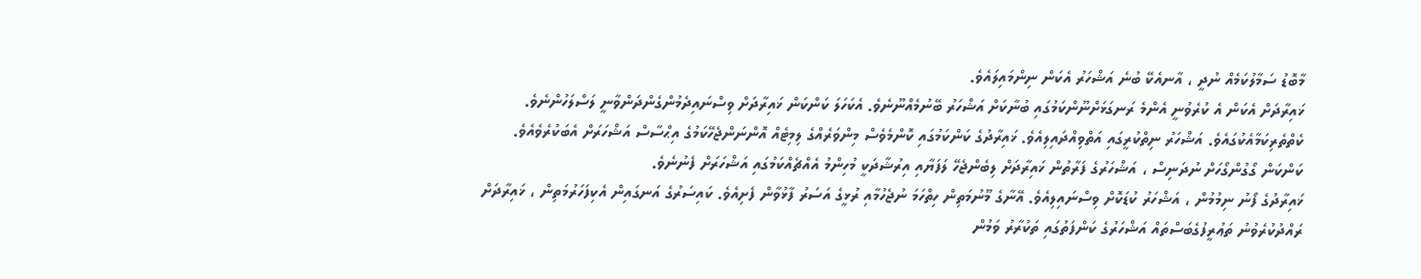މާބޮޑު ސަމާލުކަމެއް ނުދީ ، އާނއެކޭ ބުނެ އަޝްހަރު އެކަން ނިންމައިލައެވެ.
ޚައިރާދަށް އެކަން އެ ކުރެވުނީ އެންމެ ރަނގަޅަށްނޫންކަމުގައި ބުނާކަށް އަޝްހަރު ބޭނުމެއްނޫނެވެ. އެކަހަލަ ކަންކަން ޚައިރާދަށް ވިސްނައިދެމުންގެންދަންވާނީ ލަސްލަހުންނެވެ. ކެތްތެރިކަމާއެކުގައެވެ. އަޝްހަރު ނިތްކުރީގައި އަތްވިއްދައިލިއެވެ. ޚައިރާދުގެ ކަންކަމުގައި ކޮންމެވެސް މިންވަރެއްގެ ލިމިޓެއް އޮންނަންޖެހޭކަމުގެ އިޙްސާސް އަޝްހަރަށް އެބަކުރެވެއެވެ. ކަންކަން ގޯގުންގޯހަށް ނުދަނިސް ، އަޝްހަރުގެ ފަރާތުން ޚައިރާދަށް ލިބެންޖެހޭ ލަފަޔާއި އިރުޝާދަކީ މުހިންމު އެއްޗެއްކަމުގައި އަޝްހަރަށް ފެނުނެވެ.
ޚައިރާދުގެ ފޯނު ނިމުމުން ، އަޝްހަރު ކުޑަކޮށް ވިސްނައިލިއެވެ. އޭނާގެ މޫނުމަތިން ހިތްހަމަ ނުޖެހުމާއި ރުޅީގެ އަސަރު ފާޅުވާން ފެށިއެވެ. ކައިސަރުގެ އަނގައިން އެކިފަހަރުމަތިން ، ޚައިރާދަށް ރައްދުކުރެވުނު ތަޢުރީފުގެބަސްތައް އަޝްހަރުގެ ކަންފަތުގައި ތަކުރާރު ވަމުން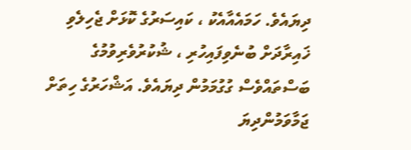ދިޔައެވެ. ހަމައެއާއެކު ، ކައިސަރުގެ ކޮޅަށް ޖެހިލެވި ޚައިރާދަށް ބުނެވިފައިހުރި ، ޝުކުރުވެރިވުމުގެ ބަސްތައްވެސް ގުގުމަމުން ދިޔައެވެ. އަޝްހަރުގެ ހިތަށް ޖަމާވަމުންދިޔަ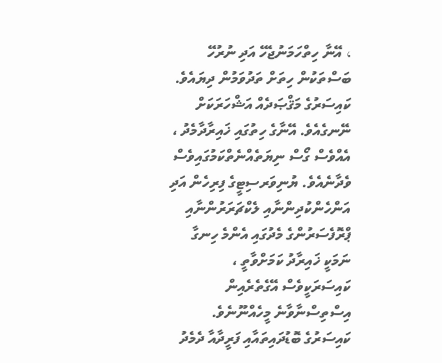، އޭނާ ހިތްހަމަނުޖެހޭ އަދި ނުރުހޭ ބަސްތަކުން ހިތަށް ތަދުވަމުން ދިޔައެވެ. ކައިސަރުގެ މަޤްޞަދެއް އަޝްހަރަކަށް ނޭނގެއެވެ. އޭނާގެ ހިތުގައި ޚައިރާދާމެދު ، އެއްވެސް ގޯސް ނިޔަތެއްނެތްކަމުގައިވެސް ވެދާނެއެވެ. ޔުނިވަރސިޓީގެ ފިރިހެން އަދި އަންހެންކުދިންނާއި ލެކްޗަރަރުންނާއި ޕްރޮފެސަރުންގެ މެދުގައި އެންމެ ހިނގާ ނަމަކީ ޚައިރާދު ކަމަށްވާތީ ، ކައިސަރަކީވެސް އޭގެތެރެއިން އިސްތިސްނާވާނެ މީހެއްނޫނެވެ. ކައިސަރުގެ ބޮޑުދައިތައާއި ފަރީދާއާ ދެމެދު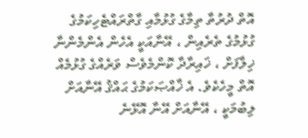އޮތް ދުރުތާ ތިމާގެ ގުޅުމާއި ގާތްރައްޓެހިކަމުގެ ގުޅުމުގެ ތެރެއިން ، އޭނާއަކީ އެހެން އެންމެންނާ ޚިލާފަށް ، ޚައިރާދާ ކޮންމެވެސް ވަރެއްގެ ގުޅުމެއް އޮތް މީހެކެވެ. އެ ޚާއްޞަކަމުގެ ޙައްޤު އޭނާއަށް ލިބުމަކީ ، އޭނާއަށް އޭނާ އޮޅޭނެ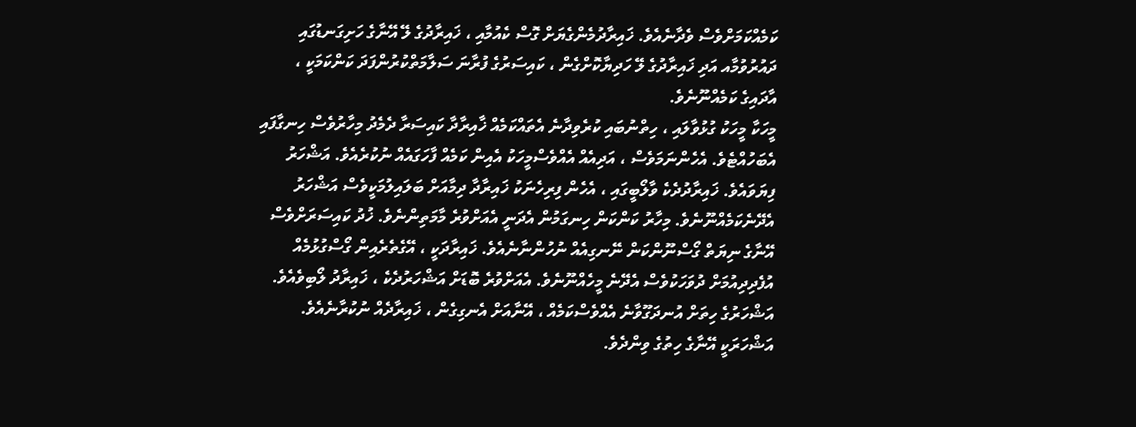ކަމެއްކަމަށްވެސް ވެދާނެއެވެ. ޚައިރާދުމެންގެޔަށް ގޮސް ކެއުމާއި ، ޚައިރާދުގެ ލޭ އޭނާގެ ހަށިގަނޑުގައި ދައުރުވުމާއ އަދި ޚައިރާދުގެ ލޭ ހަދިޔާކޮށްގެން ، ކައިސަރުގެ ފުރާނަ ސަލާމަތްކުރުންފަދަ ކަންކަމަކީ ، އާދައިގެ ކަމެއްނޫނެވެ.
މީހަކާ މީހަކު ގުޅުވާލައި ، ހިތްނުބައި ކުރެވިދާނެ އެތައްކަމެއް ޚާއިރާދާ ކައިސަރާ ދެމެދު މިހާރުވެސް ހިނގާފައި އެބަހުއްޓެވެ. އެހެންނަމަވެސް ، އަދިއެއް އެއްވެސްމީހަކު އެއިން ކަމެއް ފާހަގައެއް ނުކުރެއެވެ. އަޝްހަރު ފިޔަވައެވެ. ޚައިރާދުދެކެ ވާލޯބީގައި ، އެހެން ފިރިހެނަކު ޚައިރާދާ ދިމާއަށް ބަލައިލުމަކީވެސް އަޝްހަރު އެދޭނެކަމެއްނޫނެވެ. މިހާރު ކަންކަން ހިނގަމުން އެދަނީ އެއަށްވުރެ މާމަތިންނެވެ. ޚުދު ކައިސަރަށްވެސް އޭނާގެ ނިޔަތް ގޯސްނޫންކަން ނޭނގިއެއް ނުހުންނާނެއެވެ. ޚައިރާދަކީ ، އޭގެތެރެއިން ގޯސްގުޅުމެއް އުފެދިދިއުމަށް ދުވަހަކުވެސް އެދޭނެ މީހެއްނޫނެވެ. އެއަށްވުރެ ބޮޑަށް އަޝްހަރުދެކެ ، ޚައިރާދު ލޯބިވެއެވެ. އަޝްހަރުގެ ހިތަށް އުނދަގޫވާނެ އެއްވެސްކަމެއް ، އޭނާއަށް އެނގިގެން ، ޚައިރާދެއް ނުކުރާނެއެވެ. އަޝްހަރަކީ އޭނާގެ ހިތުގެ ވިންދެވެ.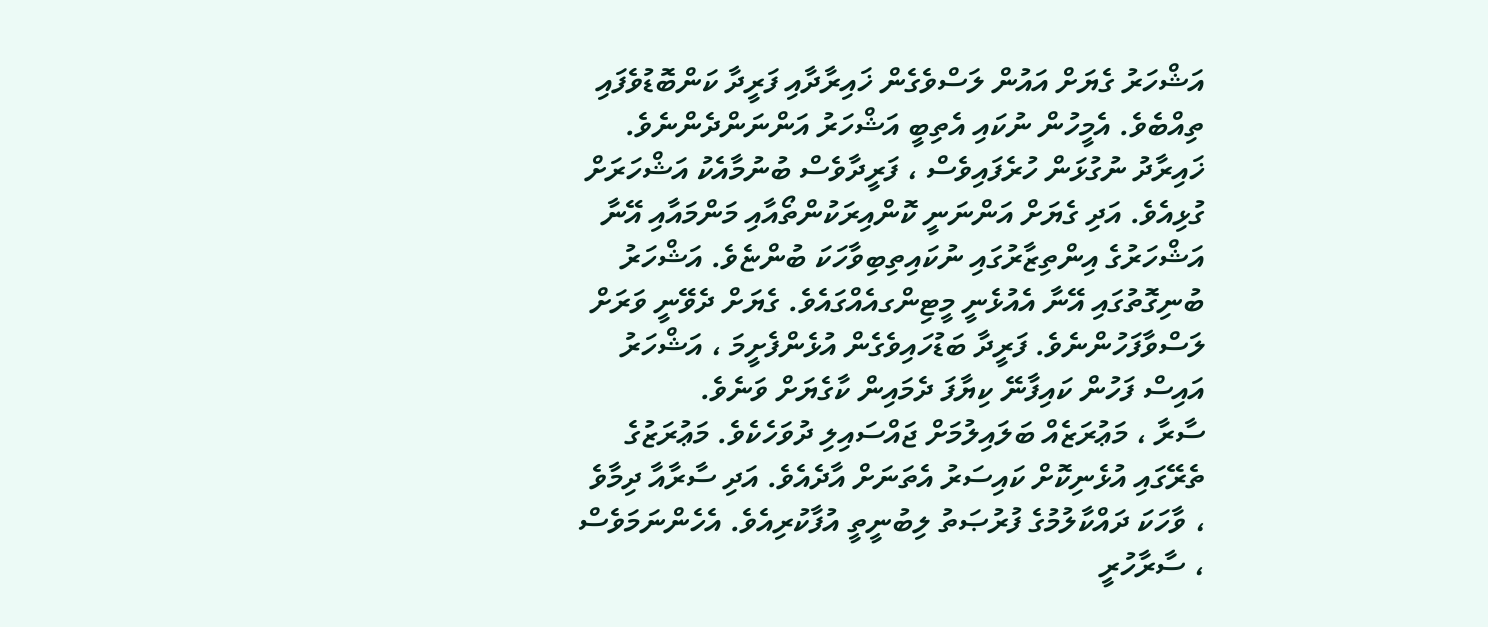އަޝްހަރު ގެޔަށް އައުން ލަސްވެގެން ޚައިރާދާއި ފަރީދާ ކަންބޮޑުވެފައި ތިއްބެވެ. އެމީހުން ނުކައި އެތިބީ އަޝްހަރު އަންނަންދެންނެވެ. ޚައިރާދު ނުގުޅަން ހުރެފައިވެސް ، ފަރީދާވެސް ބުނުމާއެކު އަޝްހަރަށް ގުޅިއެވެ. އަދި ގެޔަށް އަންނަނީ ކޮންއިރަކުންތޯއާއި މަންމައާއި އޭނާ އަޝްހަރުގެ އިންތިޒާރުގައި ނުކައިތިބިވާހަކަ ބުންޏެވެ. އަޝްހަރު ބުނިގޮތުގައި އޭނާ އެއުޅެނީ މީޓިންގއެއްގައެވެ. ގެޔަށް ދެވޭނީ ވަރަށް ލަސްވާފަހުންނެވެ. ފަރީދާ ބަޑުހައިވެގެން އުޅެންފެށީމަ ، އަޝްހަރު އައިސް ފަހުން ކައިފާނޭ ކިޔާފަ ދެމައިން ކާގެޔަށް ވަނެވެ.
ސާރާ ، މަޢުރަޒެއް ބަލައިލުމަށް ޖައްސައިލި ދުވަހެކެވެ. މަޢުރަޒުގެ ތެރޭގައި އުޅެނިކޮށް ކައިސަރު އެތަނަށް އާދެއެވެ. އަދި ސާރާއާ ދިމާވެ ، ވާހަކަ ދައްކާލުމުގެ ފުރުޞަތު ލިބުނީތީ އުފާކުރިއެވެ. އެހެންނަމަވެސް ، ސާރާހުރީ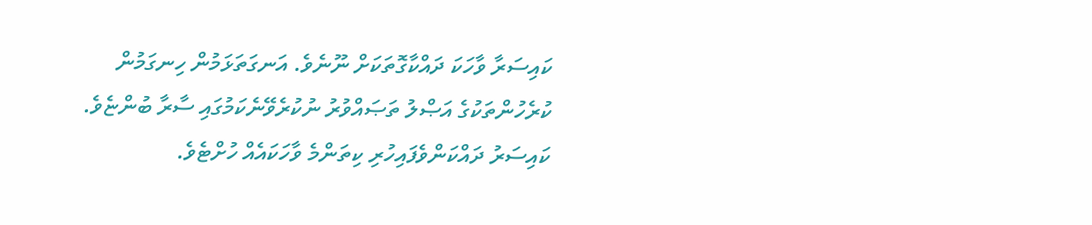ކައިސަރާ ވާހަކަ ދައްކާގޮތަކަށް ނޫނެވެ. އަނގަތަޅަމުން ހިނގަމުން ކުރެހުންތަކުގެ އަޞްލު ތަޞައްވުރު ނުކުރެވޭނެކަމުގައި ސާރާ ބުންޏެވެ. ކައިސަރު ދައްކަންވެފައިހުރި ކިތަންމެ ވާހަކައެއް ހުށްޓެވެ.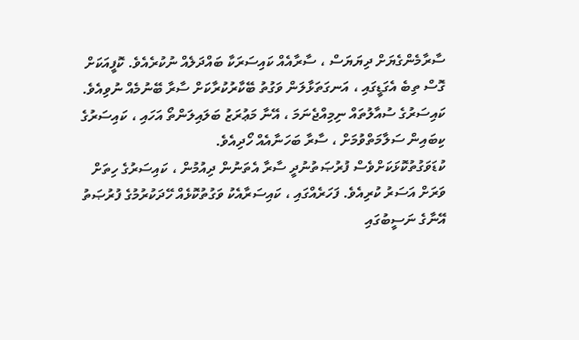ސާރާމެންގެޔަށް ދިޔަޔަސް ، ސާރާއެއް ކައިސަރަކާ ބައްދަލެއް ނުކުރެއެވެ. ކޮފީއަކަށް ގޮސް ތިބެ އެގަޑީގައި ، އަނގަތަޅާލަން ވަގުތު ބޭކާރުކުރާކަށް ސާރާ ބޭނުމެއް ނުވިއެވެ. ކައިސަރުގެ ސުއާލުތައް ނިމިއްޖެނަމަ ، އޭނާ މަޢުރަޒު ބަލައިލަންތޯ އަހައި ، ކައިސަރުގެ ކިބައިން ސަލާމަތްވުމަށް ، ސާރާ ބަހަނާއެއް ހޯދިއެވެ.
ކުޑަވަގުތުކޮޅަކަށްވެސް ފުރުޞަތުނުދީ ސާރާ އެތަނުން ދިއުމުން ، ކައިސަރުގެ ހިތަށް ވަރަށް އަސަރު ކުރިއެވެ. ފަހަރެއްގައި ، ކައިސަރާއެކު ވަގުތުކޮޅެއް ހޭދަކުރުމުގެ ފުރުޞަތު އޭނާގެ ނަސީބުގައި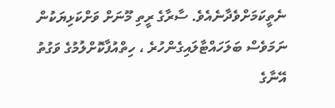ނެތީކަމަށްވެދާނެއެވެ. ސާރާގެ ރީތި މޫނަށް ވަށްކަޅިޔަކުން ނަމަވެސް ބަލަހައްޓާލައިގެންހުރެ ، ހިތްއުފާކޮށްލުމުގެ ވަގުތު އޭނާގެ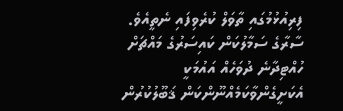ފިރިއުޅުމުގައި ތާވަލް ކުރެވިފައި ނެތީއެވެ. ސާރާގެ ސަމާލުކަން ކައިސަރުގެ މައްޗަށް ހުއްޓިދާނެ ދުވަހެއް އައުމަކީ އެކަށީގެންވާކަމެއްނޫންކަން ޤަބޫލުކުރުން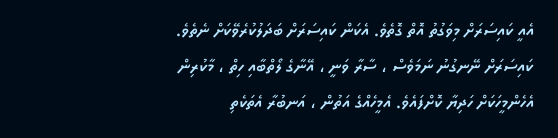އެއީ ކައިސަރަށް މިވަގުތު އޮތް ގޮތެވެ. އެކަން ކައިސަރަށް ބަދަލުކުރެވޭކަށް ނެތެވެ. ކައިސަރަށް ނޭނގުނު ނަމަވެސް ، ސާރާ ވަނީ ، އޭނާގެ ލޯތްބާއި ހިތް ، މާކުރިން އެހެންމީހަކަށް ހަދިޔާ ކޮށްފައެވެ. އެމީހެއްގެ އަތުން ، އަނބުރާ އެތަކެތި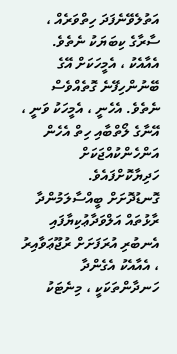އަތުލެވޭނެފަދަ ހިތްވަރެއް ، ސާރާގެ ކިބަޔަކު ނެތެވެ. އެއާއެކު ، އެމީހަކަށް އޭގެ ބޭނުންހިފޭނެ ގޮތެއްވެސް ނެތެވެ. އެހެނީ ، އެމީހަކު ވަނީ ، އޭނާގެ ލޯތްބާއި ހިތް އެހެން އަންހެންކުއްޖަކަށް ހަދިޔާކޮށްފައެވެ.
ގޮނޑުދޮށަށް ބީއްސާލަމުންދާ ރާޅުތައް އަލްވަދާޢުކިޔާފައި އެނބުރި އުރަފަށަށް ރުޖޫޢަވާއިރު ، އެއާއެކު އެގެންދާ ހަނދާންތަކަކީ ، މިނެޓަކު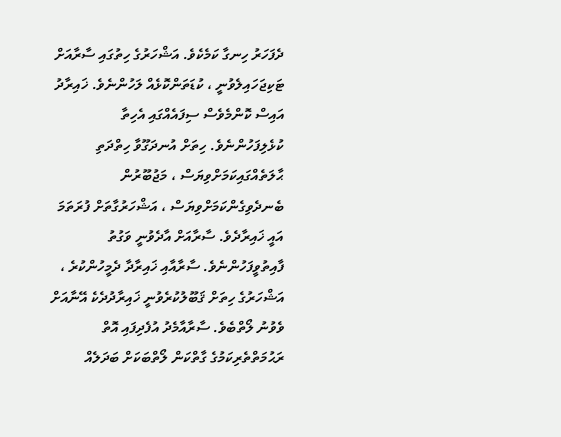ދެފަހަރު ހިނގާ ކަމެކެވެ. އަޝްހަރުގެ ހިތުގައި ސާރާއަށް ޓަކިޖަހައިލެވުނީ ، ކުޑަތަންކޮޅެއް ލަހުންނެވެ. ޚައިރާދު އައިސް ކޮންމެވެސް ސިފައެއްގައި އެހިތާ ކުޅެލިފަހުންނެވެ. ހިތަށް އުނދަގޫވާ ހިތްދަތި ޙާލަތެއްގައިކަމަށްވިޔަސް ، މަޖުބޫރުން ބެނދެވިގެންކަމަށްވިޔަސް ، އަޝްހަރުގާތަށް ފުރަތަމަ އައީ ޚައިރާދެވެ. ސާރާއަށް އާދެވުނީ ވަގުތު ފާއިތުވީފަހުންނެވެ. ސާރާއާއި ޚައިރާދާ ދެމީހުންކުރެ ، އަޝްހަރުގެ ހިތަށް ޤަބޫލުކުރެވުނީ ޚައިރާދުދެކެ އޭނާއަށް ވެވުނު ލޯތްބެވެ. ސާރާއާމެދު އުފެދިފައި އޮތް ރަޙުމަތްތެރިކަމުގެ ގާތްކަން ލޯތްބަކަށް ބަދަލެއް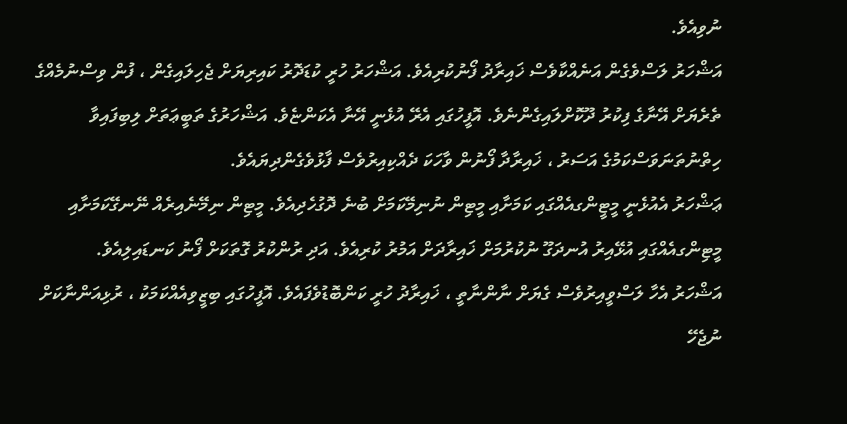ނުވިއެވެ.
އަޝްހަރު ލަސްވެގެން އަނެއްކާވެސް ޚައިރާދު ފޯނުކުރިއެވެ. އަޝްހަރު ހުރީ ކުޑަދޮރު ކައިރިޔަށް ޖެހިލައިގެން ، ފުން ވިސްނުމެއްގެ ތެރެޔަށް އޭނާގެ ފިކުރު ދޫކޮށްލައިގެންނެވެ. އޮފީހުގައި އެރޭ އުޅެނީ އޭނާ އެކަންޏެވެ. އަޝްހަރުގެ ތަބީޢަތަށް ލިބިފައިވާ ހިތްނުތަނަވަސްކަމުގެ އަސަރު ، ޚައިރާދާ ފޯނުން ވާހަކަ ދެއްކިއިރުވެސް ފާޅުވެގެންދިޔައެވެ.
ޢަޝްހަރު އެއުޅެނީ މީޓީންގއެއްގައި ކަމަށާއި މީޓިން ނުނިމޭކަމަށް ބުނެ ދޮގުހެދިއެވެ. މީޓިން ނިމޭނެއިރެއް ނޭނގޭކަމަށާއި މީޓިންގއެއްގައި އުޅޭއިރު އުނދަގޫ ނުކުރުމަށް ޚައިރާދަށް އަމުރު ކުރިއެވެ. އަދި ރުންކުރު ގޮތަކަށް ފޯނު ކަނޑައިލިއެވެ.
އަޝްހަރު އެހާ ލަސްވީއިރުވެސް ގެޔަށް ނާންނާތީ ، ޚައިރާދު ހުރީ ކަންބޮޑުވެފައެވެ. އޮފީހުގައި ބިޒީވިއެއްކަމަކު ، ރުޅިއަންނާކަށް ނުޖެހޭ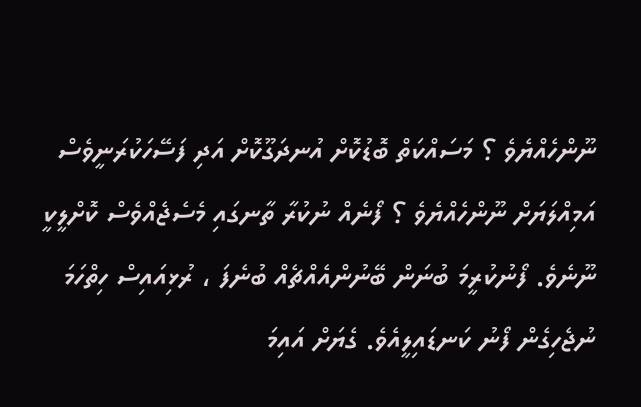ނޫންހެއްޔެވެ ؟ މަސައްކަތް ބޮޑުކޮށް އުނދަގޫކޮށް އަދި ފަސޭހަކުރަނީވެސް އަމިއްލަޔަށް ނޫންހެއްޔެވެ ؟ ފޯނެއް ނުކުރާ ތާނގައި މެސެޖެއްވެސް ކޮށްލީކީ ނޫނެވެ. ފޯނުކުރީމަ ބުނަން ބޭނުންއެއްޗެއް ބުނެފަ ، ރުޅިއައިސް ހިތްހަމަ ނުޖެހިގެން ފޯނު ކަނޑައިލީއެވެ. ގެޔަށް އައިމަ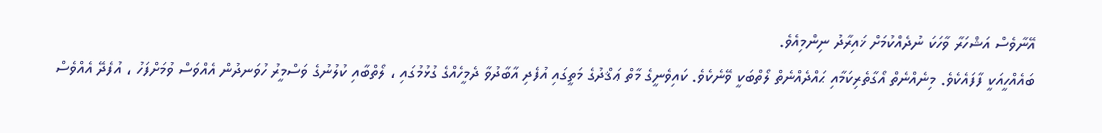އޭނާވެސް އަޝްހަރާ ވާހަކަ ނުދެއްކުމަށް ޚައިރާދު ނިންމިއެވެ.
ބައެއްހީއަކީ ފާފައެކެވެ. މިނެއްނެތް އޯގާތެރިކަމާއި ޙައްދެއްނެތް ލޯތްބަކީ ވޭނެކެވެ. ކައިވެނީގެ މާތް ޢަޤްދުގެ މަތީގައި އުފެދި އާބާދުވާ ދެމީހެއްގެ ގުޅުމުގައި ، ލޯތްބާއި ކުލުނުގެ ވަސްމީރު ހުވަނދުން އެއްވަސް ވުމަށްފަހު ، އުފެދޭ އެއްވެސް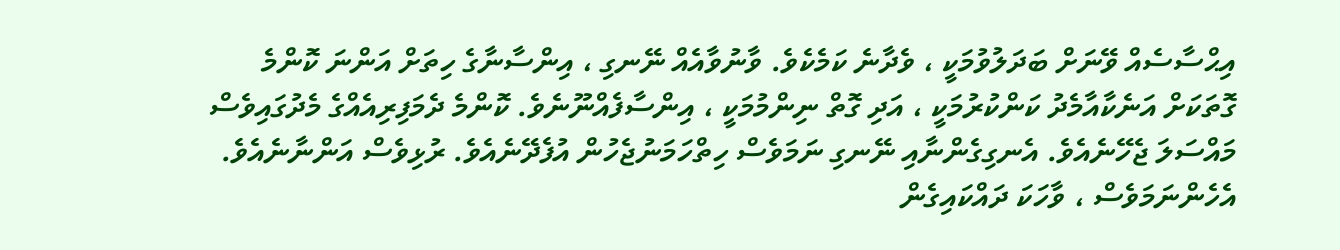އިޙްސާސެއް ވޭނަށް ބަދަލުވުމަކީ ، ވެދާނެ ކަމެކެވެ. ވާނުވާއެއް ނޭނގި ، އިންސާނާގެ ހިތަށް އަންނަ ކޮންމެ ގޮތަކަށް އަނެކާއާމެދު ކަންކުރުމަކީ ، އަދި ގޮތް ނިންމުމަކީ ، އިންސާފެއްނޫނެވެ. ކޮންމެ ދެމަފިރިއެއްގެ މެދުގައިވެސް މައްސަލަ ޖެހޭނެއެވެ. އެނގިގެންނާއި ނޭނގި ނަމަވެސް ހިތްހަމަނުޖެހުން އުފެދޭނެއެވެ. ރުޅިވެސް އަންނާނެއެވެ. އެހެންނަމަވެސް ، ވާހަކަ ދައްކައިގެން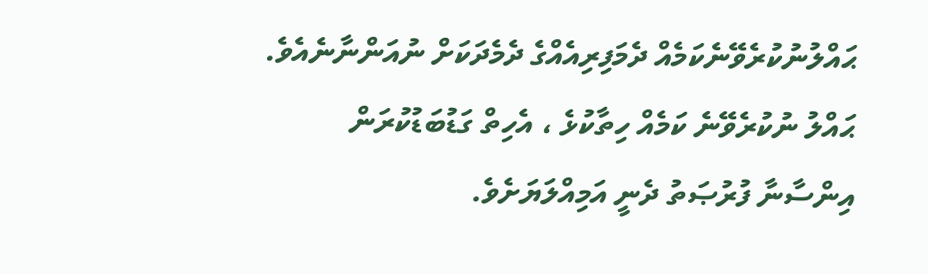ޙައްލުނުކުރެވޭނެކަމެއް ދެމަފިރިއެއްގެ ދެމެދަކަށް ނުއަންނާނެއެވެ. ޙައްލު ނުކުރެވޭނެ ކަމެއް ހިތާކުޅެ ، އެހިތް ގަޑުބަޑުކުރަން އިންސާނާ ފުރުޞަތު ދެނީ އަމިއްލަޔަށެވެ.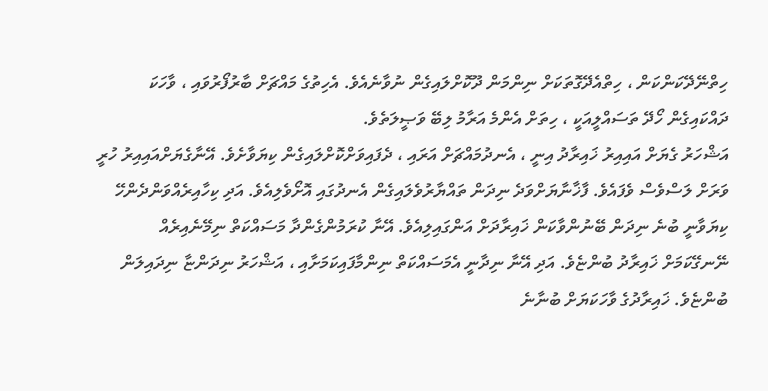ހިތްނޭދޭކަންކަން ، ހިތްއެދޭގޮތަކަށް ނިންމަން ދޫކޮށްލައިގެން ނުވާނެއެވެ. އެހިތުގެ މައްޗަށް ބާރުފޯރުވައި ، ވާހަކަ ދައްކައިގެން ހޯދޭ ތަސައްލީއަކީ ، ހިތަށް އެންމެ އަރާމު ލިބޭ ވަޞީލަތެވެ.
އަޝްހަރު ގެޔަށް އައިއިރު ޚައިރާދު އިނީ ، އެނދުމައްޗަށް އަރައި ، ދެފައިވަށްކޮށްލައިގެން ކިޔަވާށެވެ. އޭނާގެޔަށްއައިއިރު ހުރީ ވަރަށް ލަސްވެސް ވެފައެވެ. ފާޚާނާޔަށްވަދެ ނިދަން ތައްޔާރުވެލައިގެން އެނދުގައި އޮށޯވެލިއެވެ. އަދި ކިހާއިރެއްވަންދެންހޭ ކިޔަވާނީ ބުނެ ނިދަން ބޭނުންވާކަން ޚައިރާދަށް އަންގައިލިއެވެ. އޭނާ ކުރަމުންގެންދާ މަސައްކަތް ނިމޭނެއިރެއް ނޭނގޭކަމަށް ޚައިރާދު ބުންޏެވެ. އަދި އޭނާ ނިދާނީ އެމަސައްކަތް ނިންމާފައިކަމަށާއި ، އަޝްހަރު ނިދަންޏާ ނިދައިލަން ބުންޏެވެ. ޚައިރާދުގެ ވާހަކަޔަށް ބުނާނެ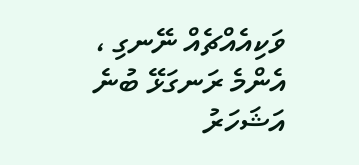ވަކިއެއްޗެއް ނޭނގި ، އެންމެ ރަނގަޅޭ ބުނެ އަޝަހަރު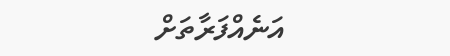އަނެއްފަރާތަށް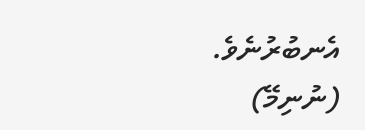އެނބުރުނެވެ.
(ނުނިމޭ)